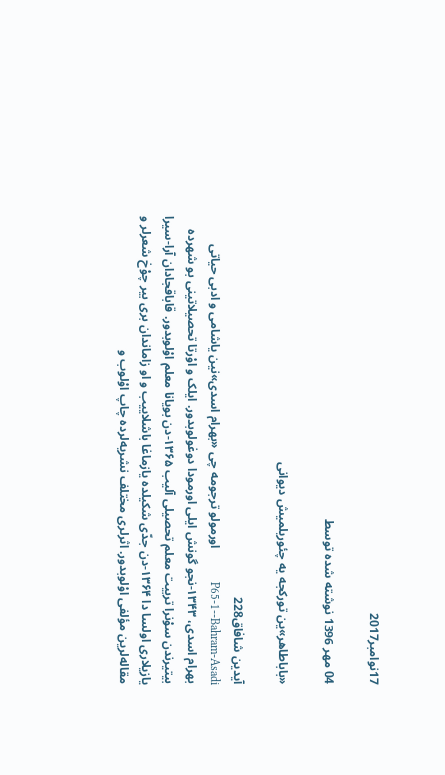17نوامبر2017

04 مهر 1396 نوشته شده توسط

«باباطاهر»ین تورکجه یه چئوریلمیش دیوانی

آیدین شافاق228
P65-1--Bahram-Asadi           اورمولو ترجومه چی «بهرام اسدی»نین یاشامی و ادبی حیاتی
بهرام اسدی، ۱۳۴۳-نجو گونش ایلی اورمودا دوغولوبدور. ایلک و اوْرتا تحصیلاتینی بو شهرده بیتیرندن سوْنرا تربیت معلم تحصیلی آلیب ۱۳۶۵-دن بویانا معلم اوْلوبدور. قاباقجادان آرا-سیرا یازیلاری اولسا دا ۱۳۶۴-دن جدّی شکیلده یازماغا باشلاییب و او زاماندان بری بیر چوْخ شعرلر و مقاله‌لرین مؤلفی اوْلوبدور. اثرلری مختلف نشریه‌لرده چاپ اوْلوب و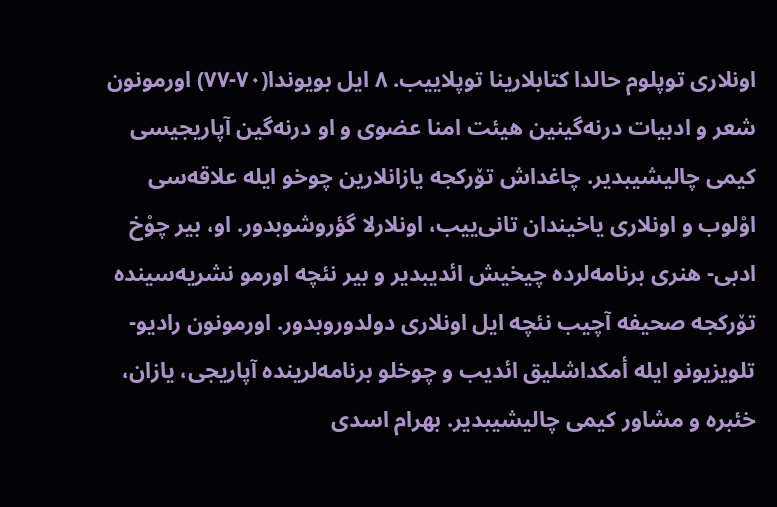اونلاری توپلوم حالدا کتابلارینا توپلاییب. ۸ ایل بویوندا(۷۰-۷۷) اورمونون شعر و ادبیات درنه‌گینین هیئت امنا عضوی و او درنه‌گین آپاریجیسی کیمی چالیشیبدیر. چاغداش تۆرکجه‌ یازانلارین چوخو ایله علاقه‌سی اوْلوب و اونلاری یاخیندان تانی‌ییب، اونلارلا گؤروشوبدور. او، بیر چوْخ ادبی- هنری برنامه‌لرده چیخیش ائدیبدیر و بیر نئچه اورمو نشریه‌سینده تۆرکجه‌ صحیفه آچیب نئچه ایل اونلاری دولدوروبدور. اورمونون رادیو- تلویزیونو ایله أمکداشلیق ائدیب و چوخلو برنامه‌لرینده آپاریجی، یازان، خئبره و مشاور کیمی چالیشیبدیر. بهرام اسدی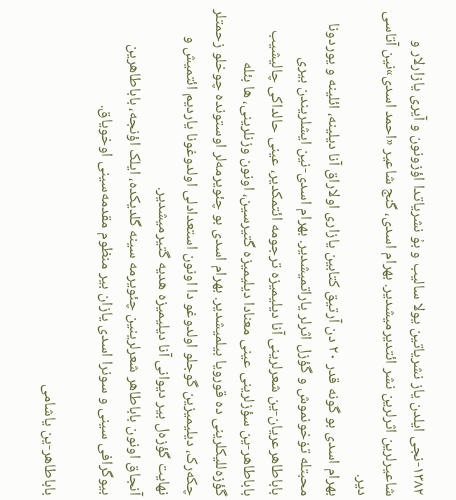۱۳۸۲-نجی ایلدن یاز نشریاتین یولا سالیب و بۇ نشریاتدا اؤزونون و آیری یازارلار و شاعیرلرین اثرلرین نشر ائتدیرمیشدیر. بهرام اسدی، گنج شاعیر «احمد اسدی»نین آتاسی دیر.
بهرام اسدی بو گونه قدر ۲۰ دن آرتیق کتابین یازاری اولاراق آنا دیلینه، ائلینه و یوردونا محبتله تۏخونموش و گؤزل اثرلر یاراتمیشدیر. بهرام اسدی-نین ایشلریندن بیری باباطاهرعریان-ین شعرلرینی آنا دیلیمیزه ترجومه ائتمکدیر، عینی حالداکی چالیشیب باباطاهر-ین سؤزلرینی عینی معنادا دیلیمیزه گتیرسین، اونون وزنلرینی، ها بئله گؤزه‌للیکلرینی ده قورویا بیلمیشدیر. بهرام اسدی بو چئویرمه‌لر اوستونده چوخلو زحمتلر چکه‌رک، دیلیمیزین گوجلو اولدوغو دا اونون استعدادلی اولدوغونا یاردیم ائتمیش و نهایت گؤزه‌ل بیر دیوانی آنا دیلیمیزه هدیه گتیرمیشدیر.
آنجاق اونون باباطاهر شعرلرینین چئویرمه سینه گلدیکده، ایلک اؤنجه، باباطاهرین بیوگرافی سینی و سونرا اسدی یازان بیر منظوم مقدمه‌سینی اوخویاق.

باباطاهر-ین یاشامی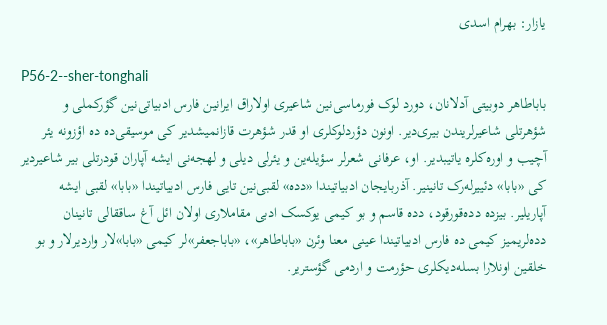یازار: بهرام اسدی

P56-2--sher-tonghali
باباطاهر دوبیتی آدلانان، دورد لوک فورماسی‌نین شاعیری‌ اولاراق ایرانین فارس ادبیاتی‌نین گؤرکملی و شؤهرتلی شاعیرلریندن بیری‌دیر. اونون دؤردلوکلری او قد‌ر شؤهرت قازانمیشدیر کی موسیقی‌ده ده اؤزونه یئر آچیب و اوره‌کلره یاتیبدیر. او، عرفانی شعرلر سؤیله‌ین و یئرلی دیلی و لهجه‌نی ایشه آپاران قودرتلی بیر شاعیردیر کی «بابا» دئییرله‌رک تانینیر. آذربایجان ادبیاتیندا «دده» لقبی‌نین تایی فارس ادبیاتیندا «بابا» لقبی ایشه آپاریلیر. بیزده دده‌قورقود، دده قاسم و بو کیمی یوکسک ادبی مقاملاری اولان ائل آغ ساققالی تانینان دده‌لریمیز کیمی ده فارس ادبیاتیندا عینی معنا وئرن «باباطاهر»، «باباجعفر»لر کیمی «بابا»لار واردیرلار و بو خلقین اونلارا بسله‌دیکلری حؤرمت و اردمی گؤستریر.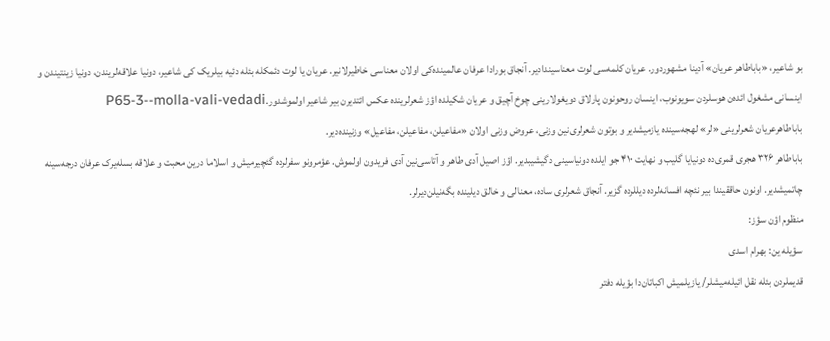بو شاعیر، «باباطاهر عریان» آدینا مشهوردور. عریان کلمه‌سی لوت معناسیندادیر. آنجاق بورادا عرفان عالمینده‌کی اولان معناسی خاطیرلانیر. عریان یا لوت دئمکله بئله دئیه بیلریک کی شاعیر، دونیا علاقه‌لریندن، دونیا زینتیندن و اینسانی مشغول ائده‌ن هوسلردن سویونوب، اینسان روحونون پارلاق دویغولارینی چوخ آچیق و عریان شکیلده اؤز شعرلرینده عکس ائتدیرن بیر شاعیر اولموشدور.P65-3--molla-vali-vedadi
باباطاهرعریان شعرلرینی «لر» لهجه‌سینده یازمیشدیر و بوتون شعرلری‌نین وزنی، عروض وزنی اولان «مفاعیلن، مفاعیلن، مفاعیل» وزنینده‌دیر.
باباطاهر ۳۲۶ هجری قمری‌ده دونیایا گلیب و نهایت ۴۱۰ جو ایلده دونیاسینی دگیشیبدیر. اؤز اصیل آدی طاهر و آتاسی‌نین آدی فریدون اولموش. عؤمرونو سفرلرده گئچیرمیش و اسلاما درین محبت و علاقه بسله‌یرک عرفان درجه‌سینه چاتمیشدیر. اونون حاققیندا بیر نئچه افسانه‌لرده دیللرده گزیر. آنجاق شعرلری ساده، معنالی و خالق دیلینده بگه‌نیلن‌دیرلر.
منظوم اؤن سؤز:
سؤیله ین: بهرام اسدی
قدیملردن بئله نقل ائیله‌میشلر/ یازیلمیش اکباتان‌دا بؤیله دفتر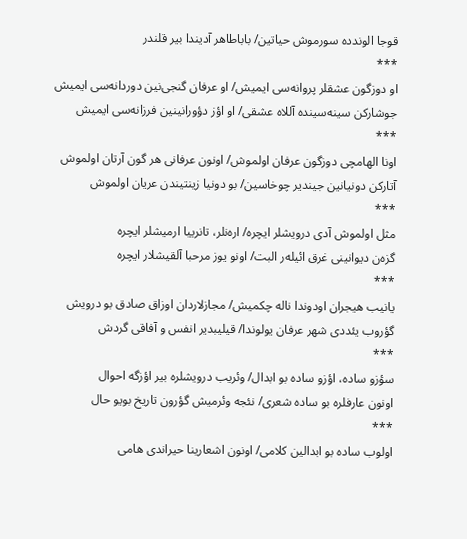قوجا الوندده سورموش حیاتین/ باباطاهر آدیندا بیر قلندر
***
او دوزگون عشقلر پروانه‌سی ایمیش/ او عرفان گنجی‌نین دوردانه‌سی ایمیش
جوشارکن سینه‌سینده آللاه عشقی/ او اؤز دؤورانینین فرزانه‌سی ایمیش
***
اونا الهامچی دوزگون عرفان اولموش/ اونون عرفانی هر گون آرتان اولموش
آتارکن دونیانین جیندیر چوخاسین/ بو دونیا زینتیندن عریان اولموش
***
مثل اولموش آدی درویشلر ایچره/ اره‌نلر، تانرییا ارمیشلر ایچره
گزه‌ن دیوانینی غرق ائیله‌ر البت/ اونو یوز مرحبا آلقیشلار ایچره
***
یانیب هیجران اودوندا ناله چکمیش/ مجازلاردان اوزاق صادق بو درویش
گؤروب یئددی شهر عرفان یولوندا/ قیلیبدیر انفس و آفاقی گردش
***
سؤزو ساده، اؤزو ساده بو ابدال/ وئریب درویشلره بیر اؤزگه احوال
اونون عارفلره بو ساده شعری/ نئجه وئرمیش گؤرون تاریخ بویو حال
***
اولوب ساده بو ابدالین کلامی/ اونون اشعارینا حیراندی هامی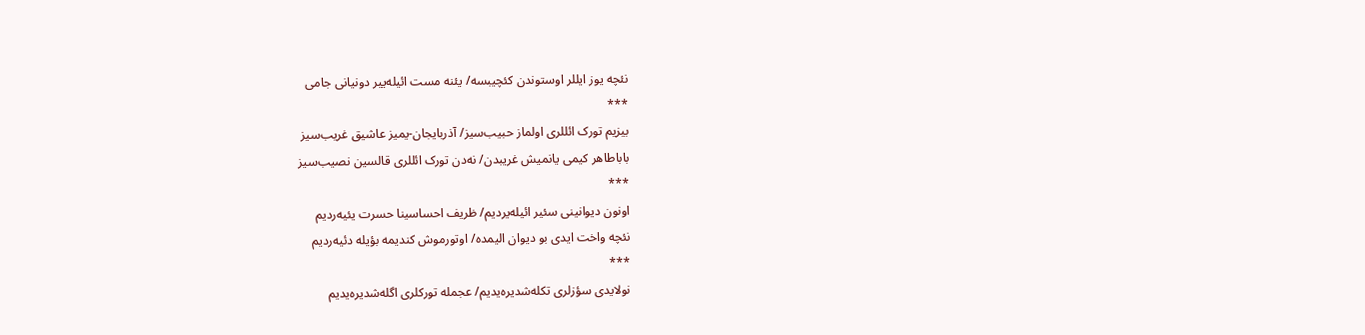نئچه یوز ایللر اوستوندن کئچیبسه/ یئنه مست ائیله‌ییر دونیانی جامی
***
بیزیم تورک ائللری اولماز حبیب‌سیز/ آذربایجان-یمیز عاشیق غریب‌سیز
باباطاهر کیمی یانمیش غریبدن/ نه‌دن تورک ائللری قالسین نصیب‌سیز
***
اونون دیوانینی سئیر ائیله‌یردیم/ ظریف احساسینا حسرت یئیه‌ردیم
نئچه واخت ایدی بو دیوان الیمده/ اوتورموش کندیمه بؤیله دئیه‌ردیم
***
نولایدی سؤزلری تکله‌شدیره‌‌یدیم/ عجمله تورکلری اگله‌شدیره‌یدیم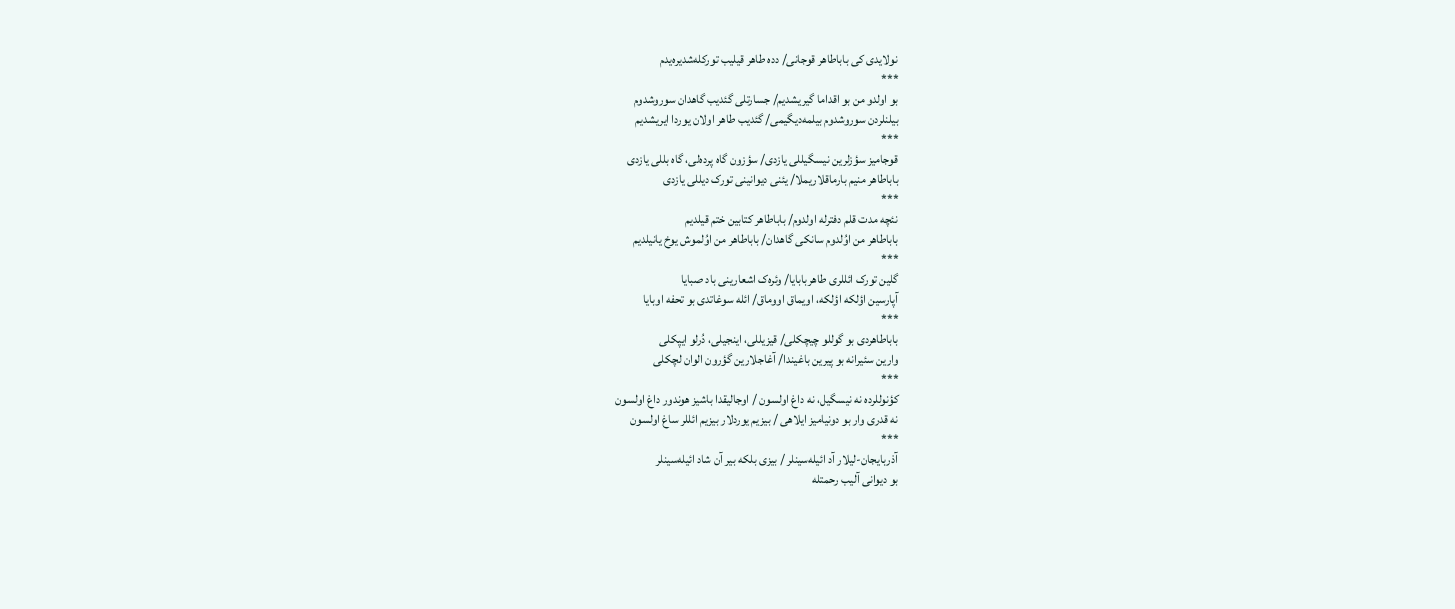نولایدی کی باباطاهر قوجانی/ دده طاهر قیلیب تورکله‌شدیره‌یدم
***
بو اولدو من بو اقداما گیریشدیم/ جسارتلی گئدیب گاهدان سوروشدوم
بیلنلردن سوروشدوم بیلمه‌دیگیمی/ گئدیب طاهر اولان یوردا ایریشدیم
***
قوجامیز سؤزلرین نیسگیللی یازدی/ سؤزون گاه پرده‌لی، گاه بللی یازدی
باباطاهر منیم بارماقلاریملا/ یئنی دیوانینی تورک دیللی یازدی
***
نئچه مدت قلم دفترله اولدوم/ باباطاهر کتابین ختم قیلدیم
باباطاهر من اوُلدوم سانکی گاهدان/ باباطاهر من اوُلموش یوخ یانیلدیم
***
گلین تورک ائللری طاهربابایا/ وئره‌ک اشعارینی باد صبایا
آپارسین اؤلکه اؤلکه، اویماق اووماق/ ائله سوغاتدی بو تحفه اوبایا
***
باباطاهردی بو گوللو چیچکلی/ قیزیللی، اینجیلی، دُرلو ایپکلی
وارین سئیرانه بو پیرین باغیندا/ آغاجلارین گؤرون الوان لچکلی
***
کؤنوللرده نه نیسگیل، نه داغ اولسون / اوجالیقدا باشیز هوندور داغ اولسون
نه قدری وار بو دونیامیز ایلاهی / بیزیم یوردلار بیزیم ائللر ساغ اولسون
***
آذربایجان-لیلار آد ائیله‌سینلر / بیزی بلکه بیر آن شاد ائیله‌سینلر
بو دیوانی آلیب رحمتله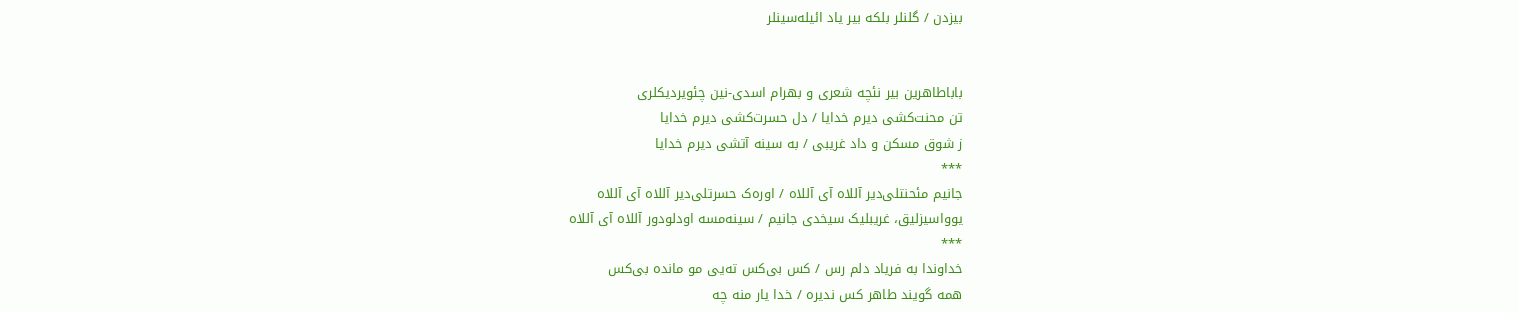بیزدن / گلنلر بلکه بیر یاد ائیله‌سینلر


باباطاهرین بیر نئچه شعری و بهرام اسدی-نین چئویردیکلری
تن محنت‌کشی دیرم خدایا / دل حسرت‌کشی دیرم خدایا
ز شوق مسکن و داد غریبی / به سینه آتشی دیرم خدایا
***
جانیم مئحنتلی‌دیر آللاه آی آللاه / اوره‌ک حسرتلی‌دیر آللاه آی آللاه
یوواسیزلیق، غریبلیک سیخدی جانیم / سینه‌مسه اودلودور آللاه آی آللاه
***
خداوندا به فریاد دلم رس / کس بی‌کس ته‌یی مو مانده بی‌کس
همه گویند طاهر کس ندیره / خدا یار منه چه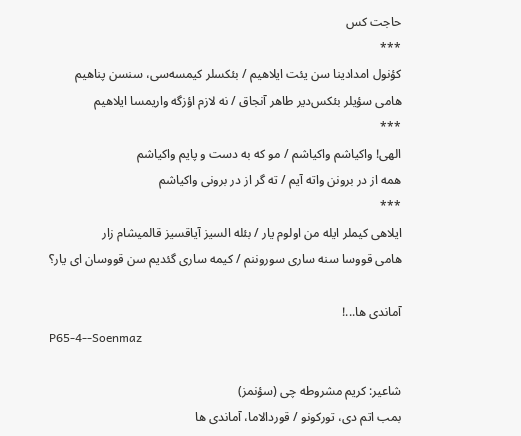حاجت کس
***
کؤنول امدادینا سن یئت ایلاهیم / بئکسلر کیمسه‌سی، سنسن پناهیم
هامی سؤیلر بئکس‌دیر طاهر آنجاق / نه لازم اؤزگه واریمسا ایلاهیم
***
الهی! واکیاشم واکیاشم / مو که به دست و پایم واکیاشم
همه از در برونن واته آیم / ته گر از در برونی واکیاشم
***
ایلاهی کیملر ایله من اولوم یار / بئله السیز آیاقسیز قالمیشام زار
هامی قووسا سنه ساری سوروننم / کیمه ساری گئدیم سن قووسان ای یار؟

آماندی ها...!
P65-4--Soenmaz

شاعیر: کریم مشروطه چی (سؤنمز)
بمب اتم دی، تورکونو / قوردالاما، آماندی ها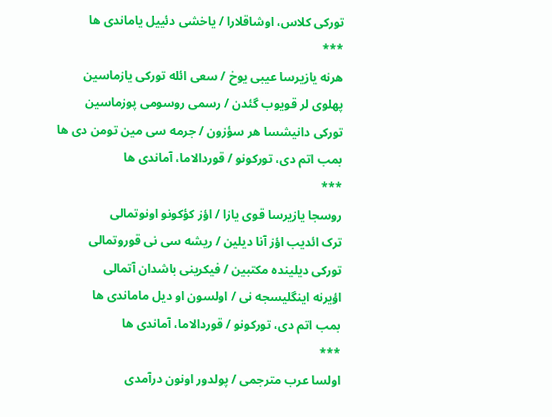تورکی کلاس، اوشاقلارا / یاخشی دئییل یاماندی ها
***
هرنه یازیرسا عیبی یوخ / سعی ائله تورکی یازماسین
پهلوی لر قویوب گئدن / رسمی روسومی پوزماسین
تورکی دانیشسا هر سؤزون / جرمه سی مین تومن دی ها
بمب اتم دی، تورکونو / قوردالاما، آماندی ها
***
روسجا یازیرسا قوی یازا / اؤز کؤکونو اونوتمالی
ترک ائدیب اؤز آنا دیلین / ریشه سی نی قوروتمالی
تورکی دیلینده مکتبین / فیکرینی باشدان آتمالی
اؤیرنه اینگلیسجه نی / اولسون او دیل ماماندی ها
بمب اتم دی، تورکونو / قوردالاما، آماندی ها
***
اولسا عرب مترجمی / پولدور اونون درآمدی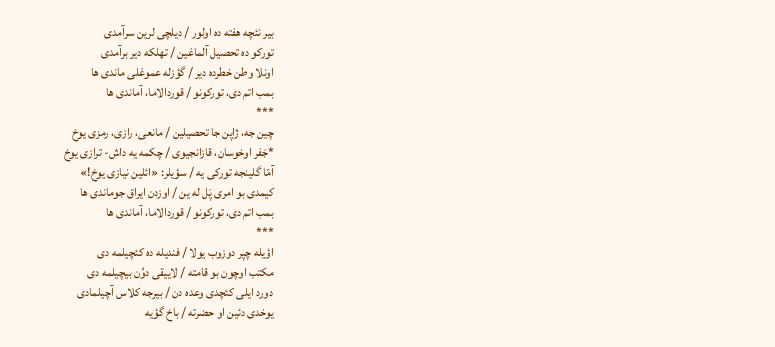بیر نئچه هفته ده اولور / دیلچی لرین سرآمدی
تورکو ده تحصیل آلماغین / تهلکه دیر برآمدی
اونلا وطن خطرده دیر / گؤزله عموغلی ماندی ها
بمب اتم دی، تورکونو / قوردالاما، آماندی ها
***
چین جه، ژاپن جا تحصیلین / مانعی، رازی، رمزی یوخ
*جَفر اوخوسان، قازانجیوی / چکمه یه داش- ترازی یوخ
آمّا گلینجه تورکی یه / سؤیلر: «ائلین نیازی یوخ!»
کیمدی بو امری پَل له ین / اوزدن ایراق جوماندی ها
بمب اتم دی، تورکونو / قوردالاما، آماندی ها
***
اؤیله چپر دوزوب یولا / فندیله ده کئچیلمه دی
مکتب اوچون بو قامته / لاییقی دوُن بیچیلمه دی
دورد ایلی کئچدی وعده دن / بیرجه کلاس آچیلمادی
یوخدی دئین او حضرته / باخ گؤیه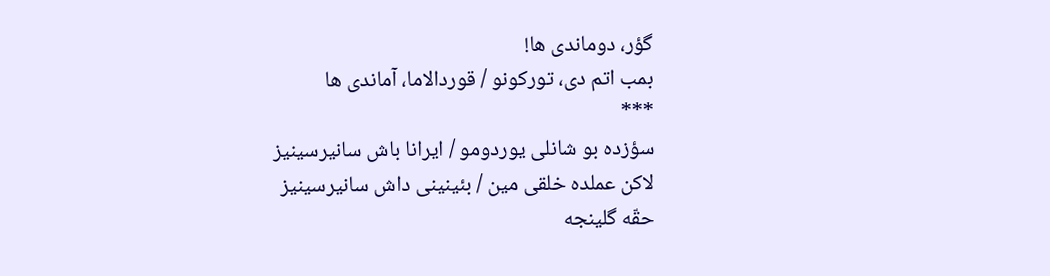گؤر، دوماندی ها!
بمب اتم دی، تورکونو / قوردالاما، آماندی ها
***
سؤزده بو شانلی یوردومو / ایرانا باش سانیرسینیز
لاکن عملده خلقی مین / بئینینی داش سانیرسینیز
حقّه گلینجه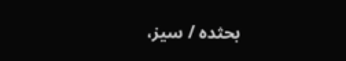بحثده / سیز،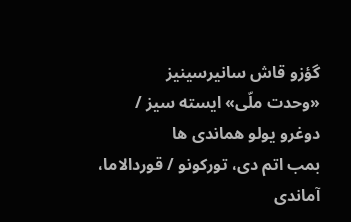گؤزو قاش سانیرسینیز
«وحدت ملّی» ایسته سیز / دوغرو یولو هماندی ها
بمب اتم دی، تورکونو / قوردالاما، آماندی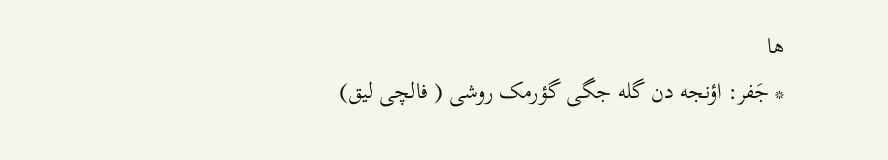ها
* جَفر: اؤنجه دن گله جگی گؤرمک روشی ( فالچی لیق)